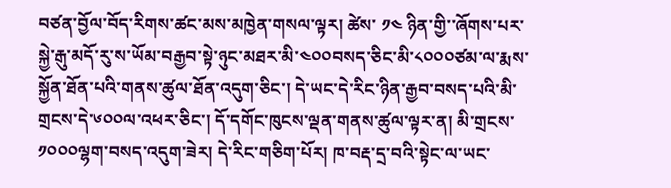བཙན་བྱོལ་བོད་རིགས་ཚང་མས་མཁྱེན་གསལ་ལྟར། ཚེས་ ༡༤ ཉིན་གྱི་་ཞོགས་པར་སྐྱེ་རྒུ་མདོ་རུ་ས་ཡོམ་བརྒྱབ་སྟེ་ཉུང་མཐར་མི་༤༠༠བསད་ཅིང་མི་༨༠༠༠ཙམ་ལ་རྨས་སྐྱོན་ཐོན་པའི་གནས་ཚུལ་ཐོན་འདུག་ཅིང་། དེ་ཡང་དེ་རིང་ཉིན་རྒྱབ་བསད་པའི་མི་གྲངས་དེ་༦༠༠ལ་འཕར་ཅིང་། དོ་དགོང་ཁུངས་ལྡན་གནས་ཚུལ་ལྟར་ན། མི་གྲངས་༡༠༠༠ལྷག་བསད་འདུག་ཟེར། དེ་རིང་གཅིག་པོར། ཁ་བརྡ་དྲ་བའི་སྟེང་ལ་ཡང་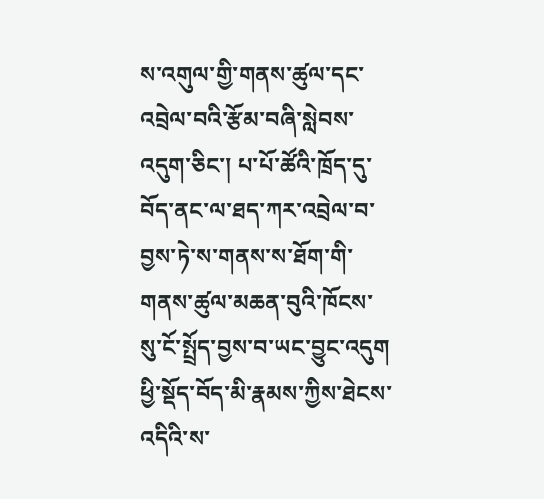ས་འགུལ་གྱི་གནས་ཚུལ་དང་འབྲེལ་བའི་རྩོམ་བཞི་སླེབས་འདུག་ཅིང་། པ་པོ་ཚོའི་ཁྲོད་དུ་བོད་ནང་ལ་ཐད་ཀར་འབྲེལ་བ་བྱས་ཏེ་ས་གནས་ས་ཐོག་གི་གནས་ཚུལ་མཆན་བུའི་ཁོངས་སུ་ངོ་སྤྲོད་བྱས་བ་ཡང་བྱུང་འདུག ཕྱི་སྡོད་བོད་མི་རྣམས་ཀྱིས་ཐེངས་འདིའི་ས་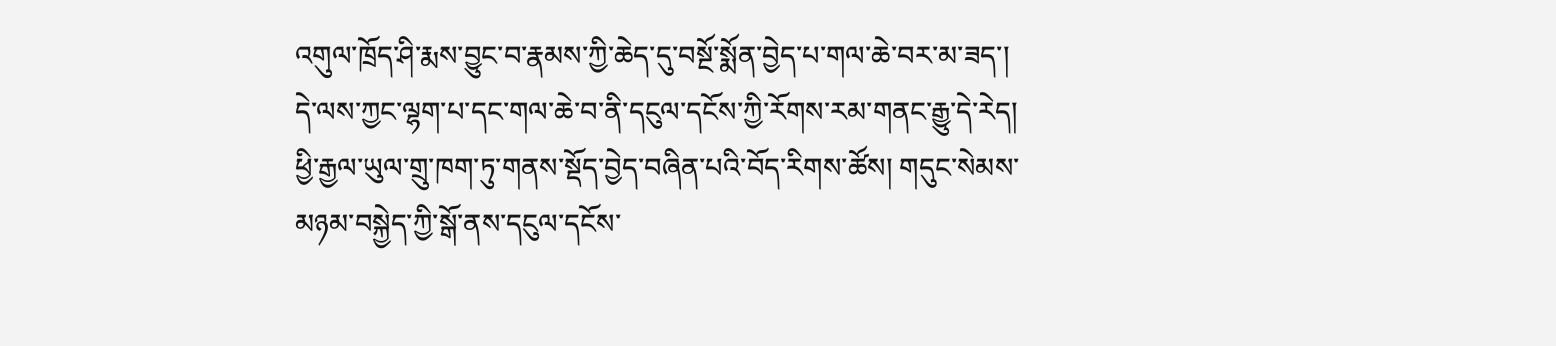འགུལ་ཁྲོད་ཤི་རྨས་བྱུང་བ་རྣམས་ཀྱི་ཆེད་དུ་བསྔོ་སྨོན་བྱེད་པ་གལ་ཆེ་བར་མ་ཟད་། དེ་ལས་ཀྱང་ལྷག་པ་དང་གལ་ཆེ་བ་ནི་དངུལ་དངོས་ཀྱི་རོགས་རམ་གནང་རྒྱུ་དེ་རེད། ཕྱི་རྒྱལ་ཡུལ་གྲུ་ཁག་ཏུ་གནས་སྡོད་བྱེད་བཞིན་པའི་བོད་རིགས་ཚོས། གདུང་སེམས་མཉམ་བསྐྱེད་ཀྱི་སྒོ་ནས་དངུལ་དངོས་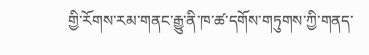གྱི་རོགས་རམ་གནང་རྒྱུ་ནི་ཁ་ཚ་དགོས་གཏུགས་ཀྱི་གནད་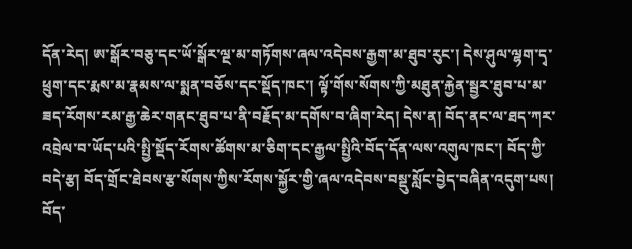དོན་རེད། ཨ་སྒོར་བཅུ་དང་ཡོ་སྒོར་ལྔ་མ་གཏོགས་ཞལ་འདེབས་རྒྱག་མ་ཐུབ་རུང་། དེས་ཤུལ་ལྷག་དྭ་ཕྲུག་དང་རྨས་མ་རྣམས་ལ་སྨན་བཅོས་དང་སྡོད་ཁང་། ལྟོ་གོས་སོགས་ཀྱི་མཐུན་རྐྱེན་སྦྱར་ཐུབ་པ་མ་ཟད་རོགས་རམ་རྒྱ་ཆེར་གནང་ཐུབ་པ་ནི་བརྗོད་མ་དགོས་བ་ཞིག་རེད། དེས་ན། བོད་ནང་ལ་ཐད་ཀར་འབྲེལ་བ་ཡོད་པའི་སྤྱི་སྡོད་རོགས་ཚོགས་མ་ཅིག་དང་རྒྱལ་སྤྱིའི་བོད་དོན་ལས་འགུལ་ཁང་། བོད་ཀྱི་བདེ་རྩ། བོད་གྲོང་ཐེབས་རྩ་སོགས་ཀྱིས་རོགས་སྐྱོར་གྱི་ཞལ་འདེབས་བསྡུ་སློང་བྱེད་བཞིན་འདུག་པས། བོད་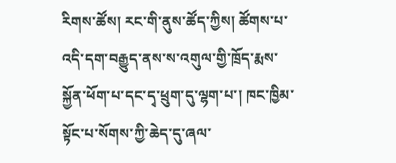རིགས་ཚོས། རང་གི་ནུས་ཚོད་ཀྱིས། ཚོགས་པ་འདི་དག་བརྒྱུད་ནས་ས་འགུལ་གྱི་ཁྲོད་རྨས་སྐྱོན་ཕོག་པ་དང་དྭ་ཕྲུག་དུ་ལྷག་པ་། ཁང་ཁྱིམ་སྟོང་པ་སོགས་ཀྱི་ཆེད་དུ་ཞལ་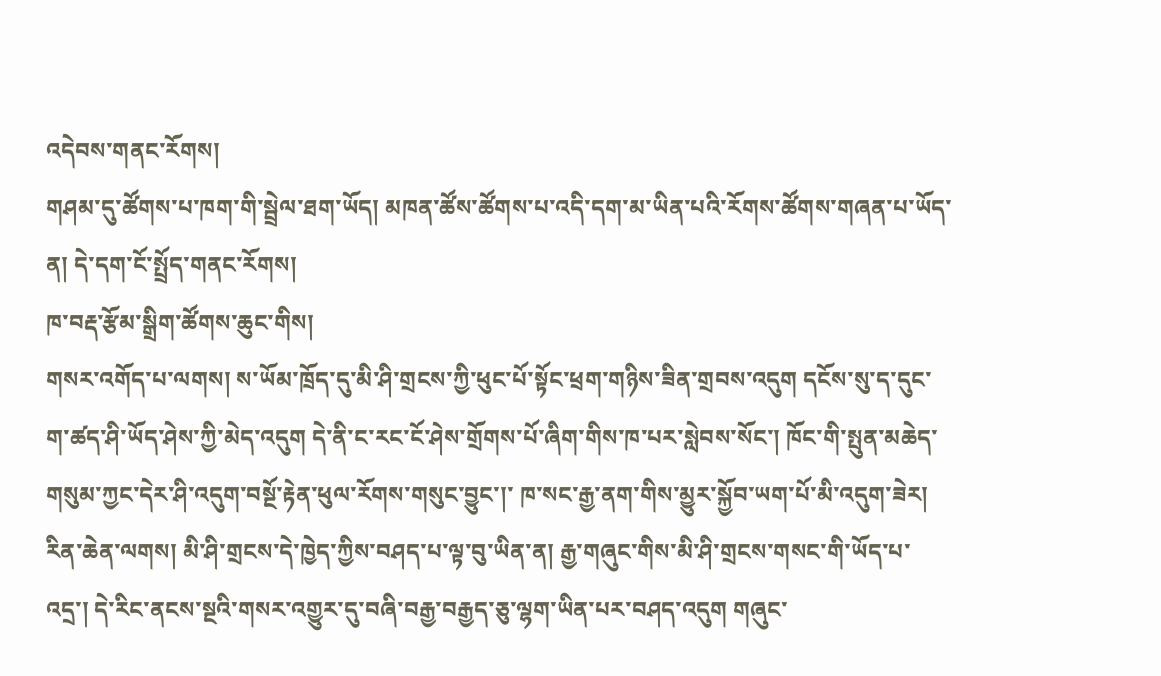འདེབས་གནང་རོགས།
གཤམ་དུ་ཚོགས་པ་ཁག་གི་སྦྲེལ་ཐག་ཡོད། མཁན་ཚོས་ཚོགས་པ་འདི་དག་མ་ཡིན་པའི་རོགས་ཚོགས་གཞན་པ་ཡོད་ན། དེ་དག་ངོ་སྤྲོད་གནང་རོགས།
ཁ་བརྡ་རྩོམ་སྒྲིག་ཚོགས་ཆུང་གིས།
གསར་འགོད་པ་ལགས། ས་ཡོམ་ཁྲོད་དུ་མི་ཤི་གྲངས་ཀྱི་ཕུང་པོ་སྟོང་ཕྲག་གཉིས་ཟིན་གྲབས་འདུག དངོས་སུ་ད་དུང་ག་ཚད་ཤི་ཡོད་ཤེས་ཀྱི་མེད་འདུག དེ་ནི་ང་རང་ངོ་ཤེས་གྲོགས་པོ་ཞིག་གིས་ཁ་པར་སླེབས་སོང་། ཁོང་གི་སྤུན་མཆེད་གསུམ་ཀྱང་དེར་ཤི་འདུག་བསྔོ་རྟེན་ཕུལ་རོགས་གསུང་བྱུང་།་ ཁ་སང་རྒྱ་ནག་གིས་མྱུར་སྐྱོབ་ཡག་པོ་མི་འདུག་ཟེར།
རིན་ཆེན་ལགས། མི་ཤི་གྲངས་དེ་ཁྱེད་ཀྱིས་བཤད་པ་ལྟ་བུ་ཡིན་ན། རྒྱ་གཞུང་གིས་མི་ཤི་གྲངས་གསང་གི་ཡོད་པ་འདྲ་། དེ་རིང་ནངས་སྔའི་གསར་འགྱུར་དུ་བཞི་བརྒྱ་བརྒྱད་ཅུ་ལྷག་ཡིན་པར་བཤད་འདུག གཞུང་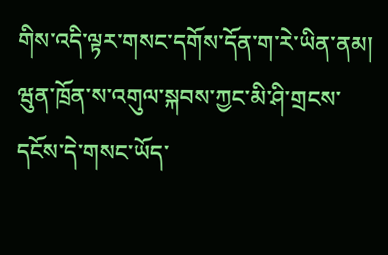གིས་འདི་ལྟར་གསང་དགོས་དོན་ག་རེ་ཡིན་ནམ། ཝུན་ཁྲོན་ས་འགུལ་སྐབས་ཀྱང་མི་ཤི་གྲངས་དངོས་དེ་གསང་ཡོད་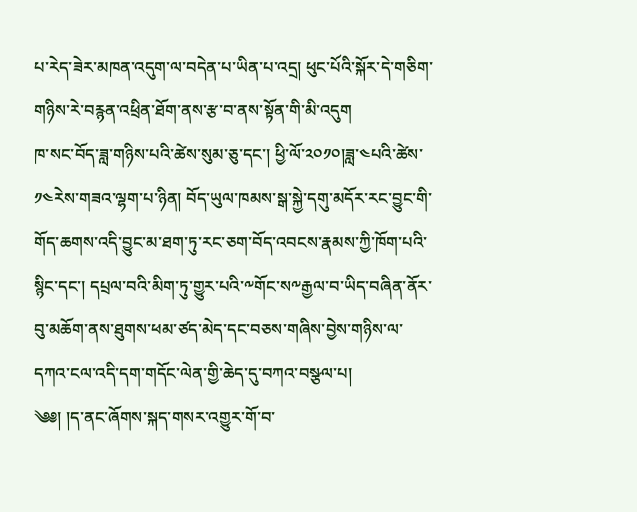པ་རེད་ཟེར་མཁན་འདུག་ལ་བདེན་པ་ཡིན་པ་འདྲ། ཕུང་པོའི་སྐོར་དེ་གཅིག་གཉིས་རེ་བརྙན་འཕྲིན་ཐོག་ནས་རྩ་བ་ནས་སྟོན་གི་མི་འདུག
ཁ་སང་བོད་ཟླ་གཉིས་པའི་ཚེས་སུམ་ཅུ་དང་། ཕྱི་ལོ་༢༠༡༠།ཟླ་༤པའི་ཚེས་༡༤རེས་གཟའ་ལྷག་པ་ཉིན། བོད་ཡུལ་ཁམས་སྒ་སྐྱེ་དགུ་མདོར་རང་བྱུང་གི་གོད་ཆགས་འདི་བྱུང་མ་ཐག་ཏུ་རང་ཅག་བོད་འབངས་རྣམས་ཀྱི་ཁོག་པའི་སྙིང་དང་། དཔྲལ་བའི་མིག་ཏུ་གྱུར་པའི་༸གོང་ས༸རྒྱལ་བ་ཡིད་བཞིན་ནོར་བུ་མཆོག་ནས་ཐུགས་ཕམ་ཙད་མེད་དང་བཅས་གཞིས་བྱེས་གཉིས་ལ་དཀའ་ངལ་འདི་དག་གདོང་ལེན་གྱི་ཆེད་དུ་བཀའ་བསྩལ་པ།
༄༅། །ད་ནང་ཞོགས་སྐད་གསར་འགྱུར་གོ་བ་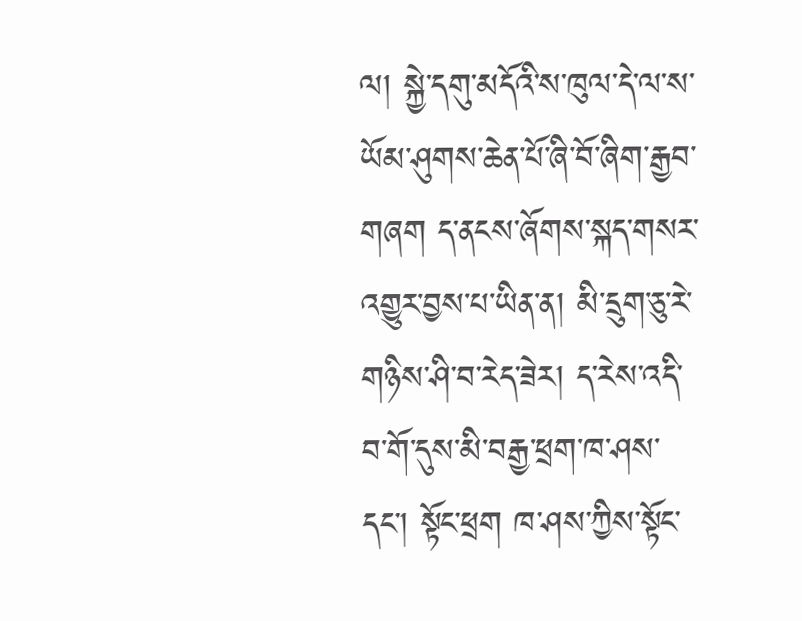ལ། སྐྱེ་དགུ་མདོའི་ས་ཁུལ་དེ་ལ་ས་ཡོམ་ཤུགས་ཆེན་པོ་ཞི་བོ་ཞིག་རྒྱབ་གཞག ད་ནངས་ཞོགས་སྐད་གསར་འགྱུར་བྱས་པ་ཡིན་ན། མི་དྲུག་ཅུ་རེ་གཉིས་ཤི་བ་རེད་ཟེར། ད་རེས་འདི་བ་གོ་དུས་མི་བརྒྱ་ཕྲག་ཁ་ཤས་དང་། སྟོང་ཕྲག ཁ་ཤས་ཀྱིས་སྟོང་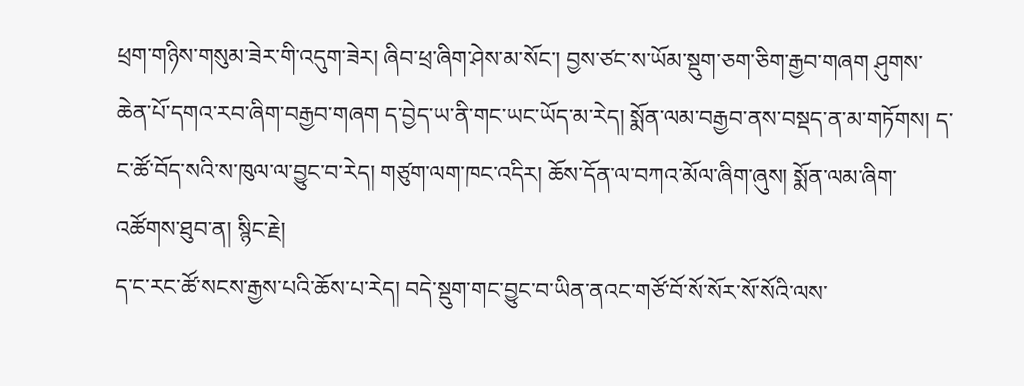ཕྲག་གཉིས་གསུམ་ཟེར་གི་འདུག་ཟེར། ཞིབ་ཕྲ་ཞིག་ཤེས་མ་སོང་། བྱས་ཙང་ས་ཡོམ་སྡུག་ཅག་ཅིག་རྒྱབ་གཞག ཤུགས་ཆེན་པོ་དགའ་རབ་ཞིག་བརྒྱབ་གཞག ད་བྱེད་ཡ་ནི་གང་ཡང་ཡོད་མ་རེད། སྨོན་ལམ་བརྒྱབ་ནས་བསྡད་ན་མ་གཏོགས། ད་ང་ཚོ་བོད་སའི་ས་ཁུལ་ལ་བྱུང་བ་རེད། གཙུག་ལག་ཁང་འདིར། ཆོས་དོན་ལ་བཀའ་མོལ་ཞིག་ཞུས། སྨོན་ལམ་ཞིག་འཚོགས་ཐུབ་ན། སྙིང་རྗེ།
ད་ང་རང་ཚོ་སངས་རྒྱས་པའི་ཆོས་པ་རེད། བདེ་སྡུག་གང་བྱུང་བ་ཡིན་ནའང་གཙོ་བོ་སོ་སོར་སོ་སོའི་ལས་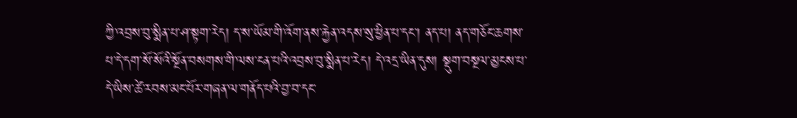ཀྱི་འབྲས་བུ་སྨིན་པ་ཤ་སྟག་རེད། ད་ས་ཡོམ་གི་འོག་ནས་རྐྱེན་འདས་སུ་ཕྱིན་པ་དང་། ནད་པ། ནད་གཅོང་ཆགས་པ་དེ་དག་སོ་སོའི་སྔོན་བསགས་གི་ལས་ངན་པའི་འབྲས་བུ་སྨིན་པ་རེད། དེ་འདྲ་ཡིན་དུས། སྡུག་བསྔལ་མྱངས་པ་དེ་ཡིས་ཚེ་རབས་མང་པོར་གཞན་ལ་གནོད་པའི་བྱ་བ་དང་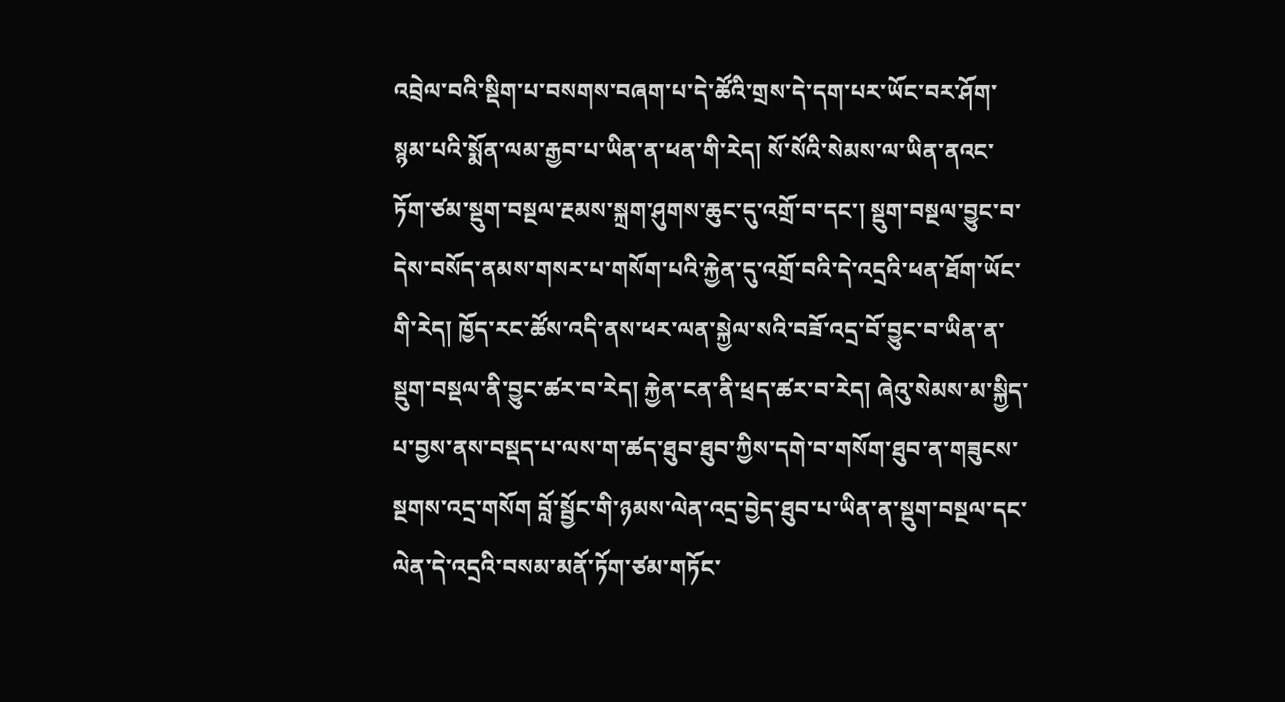འབྲེལ་བའི་སྡིག་པ་བསགས་བཞག་པ་དེ་ཚོའི་གྲས་དེ་དག་པར་ཡོང་བར་ཤོག་སྙམ་པའི་སྨོན་ལམ་རྒྱབ་པ་ཡིན་ན་ཕན་གི་རེད། སོ་སོའི་སེམས་ལ་ཡིན་ནའང་ཏོག་ཙམ་སྡུག་བསྔལ་རྔམས་སྐྲག་ཤུགས་ཆུང་དུ་འགྲོ་བ་དང་། སྡུག་བསྔལ་བྱུང་བ་དེས་བསོད་ནམས་གསར་པ་གསོག་པའི་རྐྱེན་དུ་འགྲོ་བའི་དེ་འདྲའི་ཕན་ཐོག་ཡོང་གི་རེད། ཁྱོད་རང་ཚོས་འདི་ནས་ཕར་ལན་སྐྱེལ་སའི་བཟོ་འདྲ་བོ་བྱུང་བ་ཡིན་ན་སྡུག་བསྡལ་ནི་བྱུང་ཚར་བ་རེད། རྐྱེན་ངན་ནི་ཕྲད་ཚར་བ་རེད། ཞེའུ་སེམས་མ་སྐྱིད་པ་བྱས་ནས་བསྡད་པ་ལས་ག་ཚད་ཐུབ་ཐུབ་ཀྱིས་དགེ་བ་གསོག་ཐུབ་ན་གཟུངས་སྔགས་འདྲ་གསོག བློ་སྦྱོང་གི་ཉམས་ལེན་འདྲ་བྱེད་ཐུབ་པ་ཡིན་ན་སྡུག་བསྔལ་དང་ལེན་དེ་འདྲའི་བསམ་མནོ་ཏོག་ཙམ་གཏོང་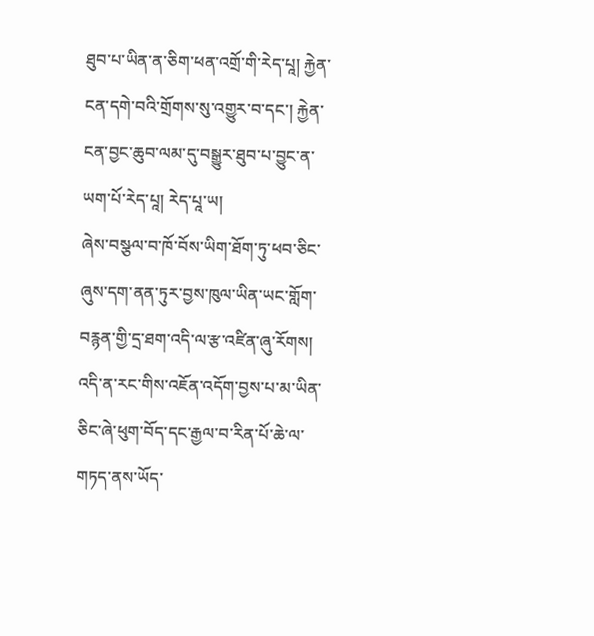ཐུབ་པ་ཡིན་ན་ཅིག་ཕན་འགྲོ་གི་རེད་པཱ། རྐྱེན་ངན་དགེ་བའི་གྲོགས་སུ་འགྱུར་བ་དང་། རྐྱེན་ངན་བྱང་ཆུབ་ལམ་དུ་བསྒྱུར་ཐུབ་པ་བྱུང་ན་ཡག་པོ་རེད་པཱ། རེད་པཱ་ཡ།
ཞེས་བསྩལ་བ་ཁོ་བོས་ཡིག་ཐོག་ཏུ་ཕབ་ཅིང་ཞུས་དག་ནན་ཏུར་བྱས་ཁུལ་ཡིན་ཡང་གློག་བརྙན་གྱི་དྲ་ཐག་འདི་ལ་རྩ་འཛིན་ཞུ་རོགས།
འདི་ན་རང་གིས་འཇོན་འདོག་བྱས་པ་མ་ཡིན་ཅིང་ཞེ་ཕུག་བོད་དང་རྒྱལ་བ་རིན་པོ་ཆེ་ལ་གཏད་ནས་ཡོད་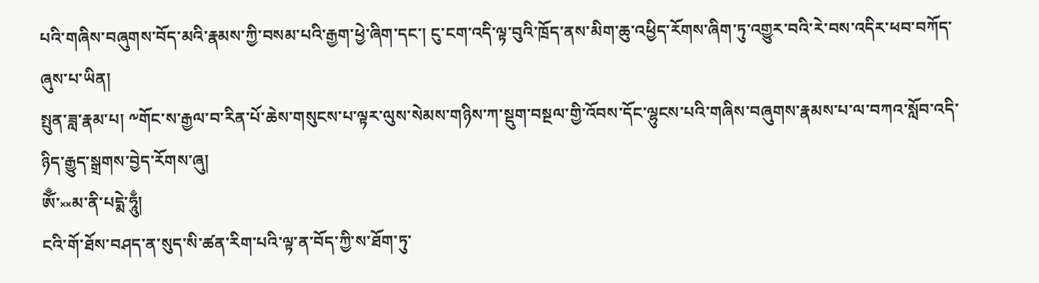པའི་གཞིས་བཞུགས་བོད་མའི་རྣམས་ཀྱི་བསམ་པའི་རྒྱག་ཕྱེ་ཞིག་དང་། ངུ་ངག་འདི་ལྟ་བུའི་ཁྲོད་ནས་མིག་ཆུ་འཕྱིད་རོགས་ཞིག་ཏུ་འགྱུར་བའི་རེ་བས་འདིར་ཕབ་བཀོད་ཞུས་པ་ཡིན།
སྤུན་ཟླ་རྣམ་པ། ༸གོང་ས་རྒྱལ་བ་རིན་པོ་ཆེས་གསུངས་པ་ལྟར་ལུས་སེམས་གཉིས་ཀ་སྡུག་བསྔལ་གྱི་འོབས་དོང་ལྷུངས་པའི་གཞིས་བཞུགས་རྣམས་པ་ལ་བཀའ་སློབ་འདི་ཉིད་རྒྱུད་སྒྲགས་བྱེད་རོགས་ཞུ།
ཨོྃ་༞མ་ནི་པདྨེ་ཧཱུྃ།
ངའི་གོ་ཐོས་བཤད་ན་སུད་སི་ཚན་རིག་པའི་ལྟ་ན་བོད་ཀྱི་ས་ཐོག་ཏུ་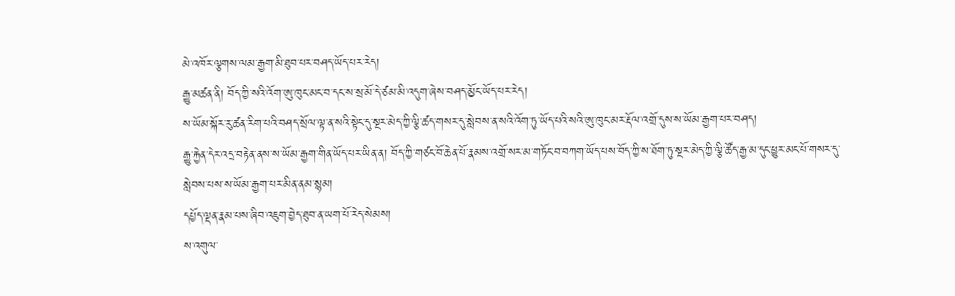མེ་འཁོར་ལྕགས་ལམ་རྒྱག་མི་ཐུབ་པར་བཤད་ཡོད་པར་རེད།
རྒྱུ་མཚན་ནི། བོད་ཀྱི་སའི་འོག་ཨུ་ཁུང་མང་བ་དང་ས་སྲ་མོ་དེ་ཙམ་མི་འདུག་ཞེས་བཤད་མྱོང་ཡོད་པར་རེད།
ས་ཡོམ་སྐོར་རུ་ཚན་རིག་པའི་བཤད་སྲོལ་ལྟ་ན་སའི་སྟེང་དུ་སྔར་མེད་ཀྱི་ལྕི་ཚད་གསར་དུ་སླེབས་ན་སའི་འོག་ཏུ་ཡོད་པའི་སའི་ཨུ་ཁུང་མར་རྡོལ་འགྲོ་དུས་ས་ཡོམ་རྒྱག་པར་བཤད།
རྒྱུ་རྐྱེན་དེར་འདྲ་བརྟེན་ནས་ས་ཡོམ་རྒྱག་གིན་ཡོད་པར་ཡིན་ན། བོད་ཀྱི་གཙང་བོ་ཆེན་པོ་རྣམས་འགྲོ་སར་མ་གཏོང་བ་བཀག་ཡོད་པས་བོད་ཀྱི་ས་ཐོག་ཏུ་སྔར་མེད་ཀྱི་ལྕི་ཚོད་རྒྱ་མ་དུང་ཕྱུར་མང་པོ་གསར་དུ་སླེབས་པས་ས་ཡོམ་རྒྱག་པར་མིན་ནམ་སྙམ།
དཔྱོད་ལྡན་རྣམ་པས་ཞིབ་འཇུག་བྱེད་ཐུབ་ན་ཡག་པོ་རེད་སེམས།
ས་འགུལ་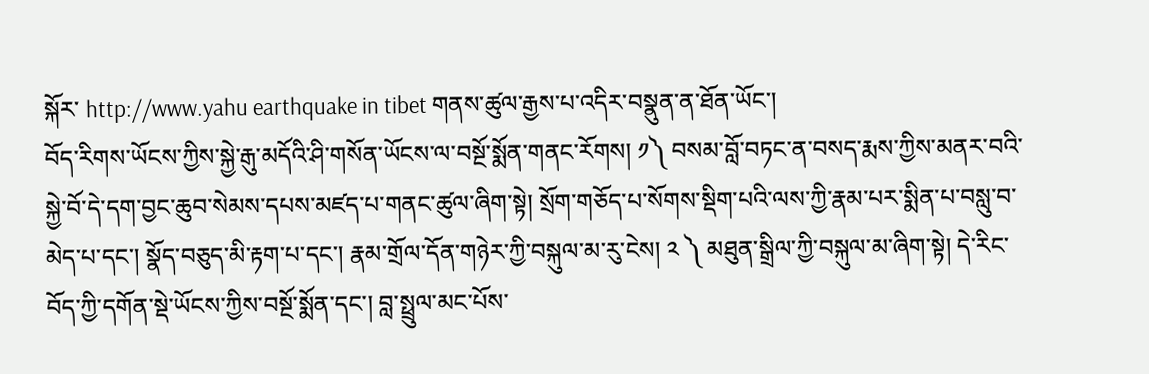སྐོར་ http://www.yahu earthquake in tibet གནས་ཚུལ་རྒྱས་པ་འདིར་བསྣུན་ན་ཐོན་ཡོང་།
བོད་རིགས་ཡོངས་ཀྱིས་སྐྱེ་རྒུ་མདོའི་ཤི་གསོན་ཡོངས་ལ་བསྔོ་སྨོན་གནང་རོགས། ༡༽ བསམ་བློ་བཏང་ན་བསད་རྨས་ཀྱིས་མནར་བའི་སྐྱེ་བོ་དེ་དག་བྱང་ཆུབ་སེམས་དཔས་མཛད་པ་གནང་ཚུལ་ཞིག་སྟེ། སྲོག་གཅོད་པ་སོགས་སྡིག་པའི་ལས་ཀྱི་རྣམ་པར་སྨིན་པ་བསླུ་བ་མེད་པ་དང་། སྣོད་བཅུད་མི་རྟག་པ་དང་། རྣམ་གྲོལ་དོན་གཉེར་ཀྱི་བསྐུལ་མ་རུ་ངེས། ༢ ༽ མཐུན་སྒྲིལ་ཀྱི་བསྐུལ་མ་ཞིག་སྟེ། དེ་རིང་བོད་ཀྱི་དགོན་སྡེ་ཡོངས་ཀྱིས་བསྔོ་སྨོན་དང་། བླ་སྥྲུལ་མང་པོས་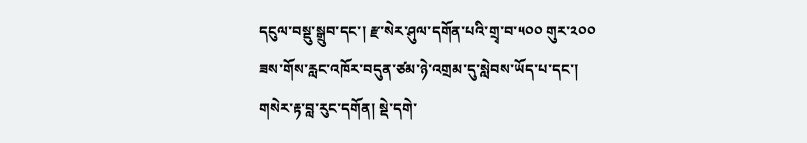དངུལ་བསྡུ་སྒྲུབ་དང་། རྫ་སེར་ཤུལ་དགོན་པའི་གྲྭ་བ་༥༠༠ གུར་༢༠༠ ཟས་གོས་རླང་འཁོར་བདུན་ཙམ་ཉེ་འགྲམ་དུ་སླེབས་ཡོད་པ་དང་། གསེར་རྟ་བླ་རུང་དགོན། སྡེ་དགེ་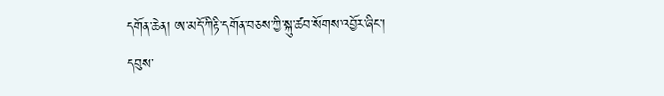དགོན་ཆེན། ཨ་མདོ་ཀིརྟི་དགོན་བཅས་ཀྱི་སྐུ་ཚབ་སོགས་འབྱོར་ཞིང་། དབུས་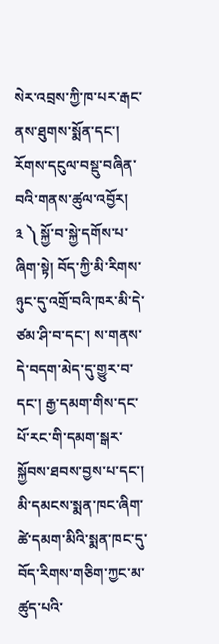སེར་འབྲས་ཀྱི་ཁ་པར་རྒང་ནས་ཐུགས་སྨོན་དང་། རོགས་དངུལ་བསྡུ་བཞིན་བའི་གནས་ཚུལ་འབྱོར། ༣ ༽ སྐྱོ་བ་སྐྱེ་དགོས་པ་ཞིག་སྟེ། བོད་ཀྱི་མི་རིགས་ཉུང་དུ་འགྲོ་བའི་ཁར་མི་དེ་ཙམ་ཤི་བ་དང་། ས་གནས་དེ་བདག་མེད་དུ་གྱུར་བ་དང་། རྒྱ་དམག་གིས་དང་པོ་རང་གི་དམག་སྒར་སྐྱོབས་ཐབས་བྱས་པ་དང་། མི་དམངས་སྨན་ཁང་ཞིག་ཚེ་དམག་མིའི་སྨན་ཁང་དུ་བོད་རིགས་གཅིག་ཀྱང་མ་ཚུད་པའི་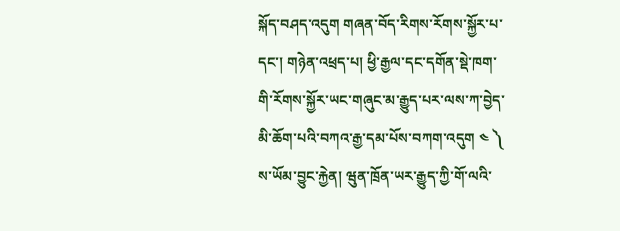སྐོད་བཤད་འདུག གཞན་བོད་རིགས་རོགས་སྐྱོར་པ་དང་། གཉེན་འཕྲད་པ། ཕྱི་རྒྱལ་དང་དགོན་སྡེ་ཁག་གི་རོགས་སྐྱོར་ཡང་གཞུང་མ་རྒྱུད་པར་ལས་ཀ་བྱེད་མི་ཆོག་པའི་བཀའ་རྒྱ་དམ་པོས་བཀག་འདུག ༤ ༽ ས་ཡོམ་བྱུང་རྐྱེན། ཝུན་ཁྲོན་ཡར་རྒྱུད་ཀྱི་གོ་ལའི་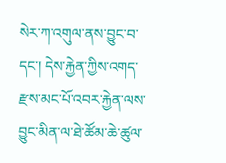སེར་ཀ་འགུལ་ནས་བྱུང་བ་དང་། དེས་རྐྱེན་ཀྱིས་འགད་རྫས་མང་པོ་འབར་རྐྱེན་ལས་བྱུང་མིན་ལ་ཐེ་ཚོམ་ཆེ་ཚུལ་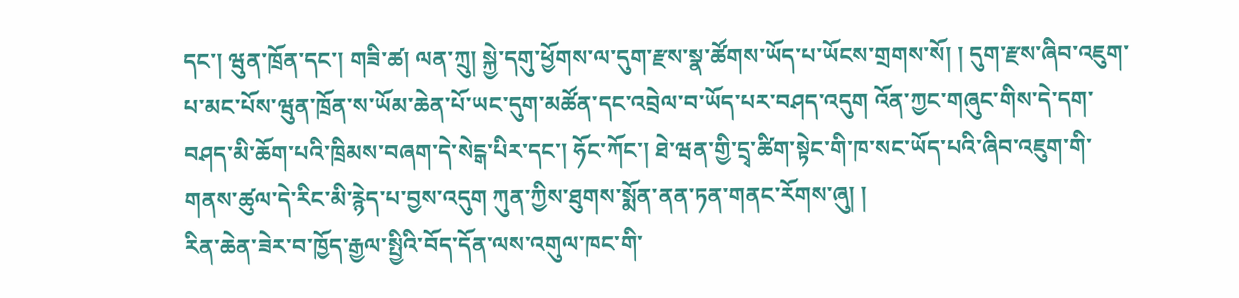དང་། ཝུན་ཁྲོན་དང་། གཟི་ཚ། ལན་ཀྲུ། སྐྱེ་དགུ་ཕྱོགས་ལ་དུག་རྫས་སྣ་ཚོགས་ཡོད་པ་ཡོངས་གྲགས་སོ། ། དུག་རྫས་ཞིབ་འཇུག་པ་མང་པོས་ཝུན་ཁྲོན་ས་ཡོམ་ཆེན་པོ་ཡང་དུག་མཚོན་དང་འབྲེལ་བ་ཡོད་པར་བཤད་འདུག འོན་ཀྱང་གཞུང་གིས་དེ་དག་བཤད་མི་ཆོག་པའི་ཁྲིམས་བཞག་དེ་སེངྒ་པིར་དང་། ཧོང་ཀོང་། ཐེ་ཝན་གྱི་དྲྭ་ཚིག་སྟེང་གི་ཁ་སང་ཡོད་པའི་ཞིབ་འཇུག་གི་གནས་ཚུལ་དེ་རིང་མི་རྙེད་པ་བྱས་འདུག ཀུན་ཀྱིས་ཐུགས་སྨོན་ནན་ཏན་གནང་རོགས་ཞུ། །
རིན་ཆེན་ཟེར་བ་ཁྱོད་རྒྱལ་སྤྱིའི་བོད་དོན་ལས་འགུལ་ཁང་གི་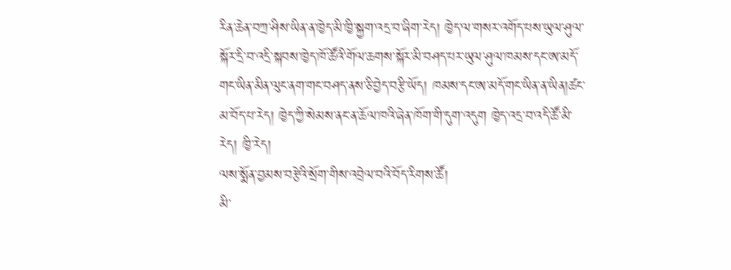རིན་ཆེན་བཀྲ་ཤིས་ཡིན་ན་ཁྱེད་མི་ཁྱི་སྐྱག་འདྲ་བ་ཞིག་རེད། ཁྱེད་ལ་གསར་འགོད་པས་ཡུལ་ཤུལ་སྐོར་དྲི་བ་འདྲི་སྐབས་ཁྱེད་ཁོ་ཚོའི་གོལ་ཆགས་སྐོར་མི་བཤད་པར་ཡུལ་ཤུལ་ཁམས་དང་ཨ་མདོ་གང་ཡིན་མིན་ལུང་ནག་གང་བཤད་ནས་ཅི་བྱེད་བརྩི་ཡོད། ཁམས་དང་ཨ་མདོ་གང་ཡིན་ན་ཡིན།ཚང་མ་བོད་པ་རེད། ཁྱེད་ཀྱི་སེམས་ནང་ན་ཆོལ་ཁའི་ཞེན་ཁོག་གི་དུག་འདུག ཁྱེད་འདྲ་བ་འདི་ཚོ་མི་རེད། ཁྱི་རེད།
ལས་སྨོན་བྱམས་བརྩེའི་སྲོག་གིས་འབྲེལ་བའི་བོད་རིགས་ཚོ།
མི་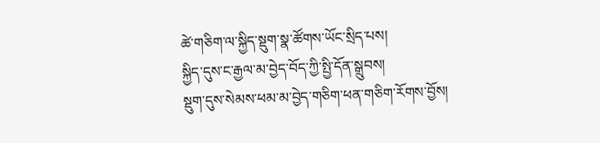ཚེ་གཅིག་ལ་སྐྱིད་སྡུག་སྣ་ཚོགས་ཡོང་སྲིད་པས།
སྐྱིད་དུས་ང་རྒྱལ་མ་བྱེད་བོད་ཀྱི་སྤྱི་དོན་སྒྲུབས།
སྡུག་དུས་སེམས་ཕམ་མ་བྱེད་གཅིག་ཕན་གཅིག་རོགས་བྱོས།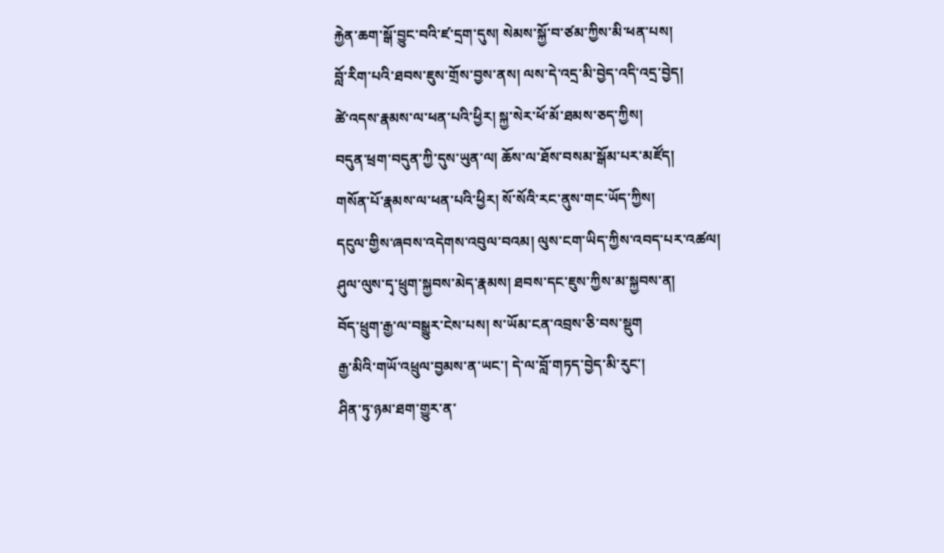རྐྱེན་ཆག་སྒོ་བྱུང་བའི་ཛ་དྲག་དུས། སེམས་སྐྱོ་བ་ཙམ་ཀྱིས་མི་ཕན་པས།
བློ་རིག་པའི་ཐབས་ཇུས་གྲོས་བྱས་ནས། ལས་དེ་འདྲ་མི་བྱེད་འདི་འདྲ་བྱེད།
ཚེ་འདས་རྣམས་ལ་ཕན་པའི་ཕྱིར། སྐྱ་སེར་ཕོ་མོ་ཐམས་ཅད་ཀྱིས།
བདུན་ཕྲག་བདུན་ཀྱི་དུས་ཡུན་ལ། ཆོས་ལ་ཐོས་བསམ་སྒོམ་པར་མཛོད།
གསོན་པོ་རྣམས་ལ་ཕན་པའི་ཕྱིར། སོ་སོའི་རང་ནུས་གང་ཡོད་ཀྱིས།
དངུལ་གྱིས་ཞབས་འདེགས་འབུལ་བའམ། ལུས་ངག་ཡིད་ཀྱིས་འབད་པར་འཚལ།
ཤུལ་ལུས་དྭ་ཕྲུག་སྐྱབས་མེད་རྣམས། ཐབས་དང་ཇུས་ཀྱིས་མ་སྐྱབས་ན།
བོད་ཕྲུག་རྒྱ་ལ་བསྒྱུར་ངེས་པས། ས་ཡོམ་ངན་འབྲས་ཅི་བས་སྡུག
རྒྱ་མིའི་གཡོ་འཕྲུལ་བྱམས་ན་ཡང་། དེ་ལ་བློ་གཏད་བྱེད་མི་རུང་།
ཤིན་ཏུ་ཉམ་ཐག་གྱུར་ན་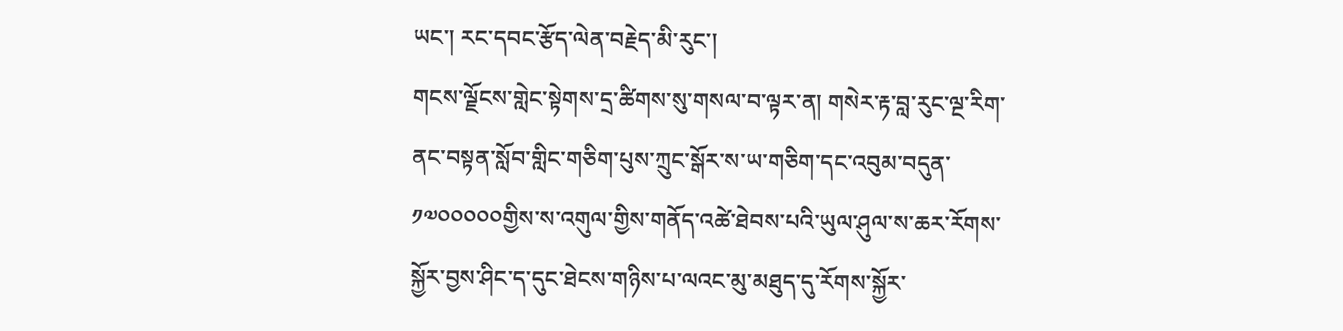ཡང་། རང་དབང་རྩོད་ལེན་བརྗེད་མི་རུང་།
གངས་ལྗོངས་གླེང་སྟེགས་དྲ་ཚིགས་སུ་གསལ་བ་ལྟར་ན། གསེར་རྟ་བླ་རུང་ལྔ་རིག་ནང་བསྟན་སློབ་གླིང་གཅིག་པུས་ཀྲུང་སྒོར་ས་ཡ་གཅིག་དང་འབུམ་བདུན་༡༧༠༠༠༠༠གྱིས་ས་འགུལ་གྱིས་གནོད་འཚེ་ཐེབས་པའི་ཡུལ་ཤུལ་ས་ཆར་རོགས་སྐྱོར་བྱས་ཤིང་ད་དུང་ཐེངས་གཉིས་པ་ལའང་མུ་མཐུད་དུ་རོགས་སྐྱོར་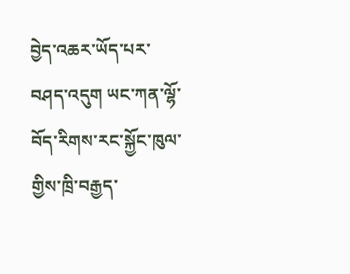བྱེད་འཆར་ཡོད་པར་བཤད་འདུག ཡང་ཀན་ལྷོ་བོད་རིགས་རང་སྐྱོང་ཁུལ་གྱིས་ཁྲི་བརྒྱད་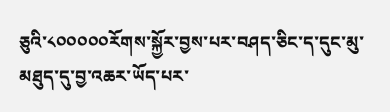ཅུའི་༨༠༠༠༠༠རོགས་སྐྱོར་བྱས་པར་བཤད་ཅིང་ད་དུང་མུ་མཐུད་དུ་བྱ་འཆར་ཡོད་པར་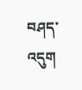བཤད་འདུག